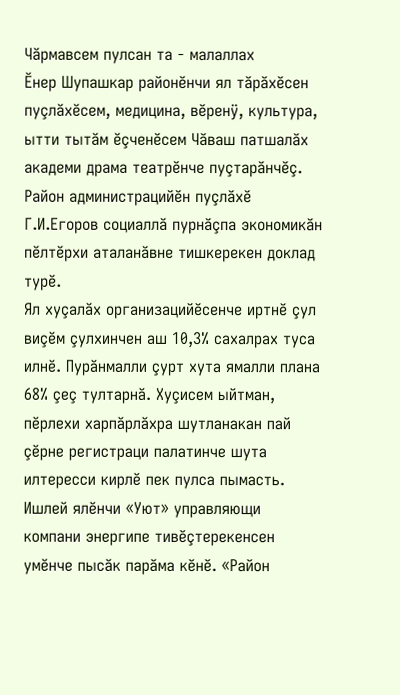Чăрмавсем пулсан та - малаллах
Ĕнер Шупашкар районĕнчи ял тăрăхĕсен пуçлăхĕсем, медицина, вĕренÿ, культура, ытти тытăм ĕçченĕсем Чăваш патшалăх академи драма театрĕнче пуçтарăнчĕç. Район администрацийĕн пуçлăхĕ Г.И.Егоров социаллă пурнăçпа экономикăн пĕлтĕрхи аталанăвне тишкерекен доклад турĕ.
Ял хуçалăх организацийĕсенче иртнĕ çул виçĕм çулхинчен аш 10,3% сахалрах туса илнĕ. Пурăнмалли çурт хута ямалли плана 68% çеç тултарнă. Хуçисем ыйтман, пĕрлехи харпăрлăхра шутланакан пай çĕрне регистраци палатинче шута илтересси кирлĕ пек пулса пымасть. Ишлей ялĕнчи «Уют» управляющи компани энергипе тивĕçтерекенсен умĕнче пысăк парăма кĕнĕ. «Район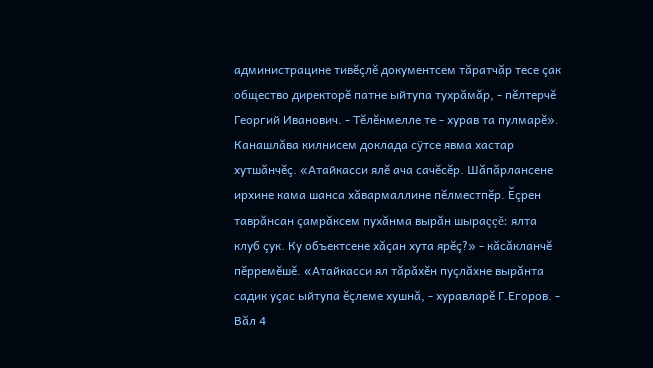администрацине тивĕçлĕ документсем тăратчăр тесе çак общество директорĕ патне ыйтупа тухрăмăр, - пĕлтерчĕ Георгий Иванович. - Тĕлĕнмелле те - хурав та пулмарĕ».
Канашлăва килнисем доклада сÿтсе явма хастар хутшăнчĕç. «Атайкасси ялĕ ача сачĕсĕр. Шăпăрлансене ирхине кама шанса хăвармаллине пĕлместпĕр. Ĕçрен таврăнсан çамрăксем пухăнма вырăн шыраççĕ: ялта клуб çук. Ку объектсене хăçан хута ярĕç?» - кăсăкланчĕ пĕрремĕшĕ. «Атайкасси ял тăрăхĕн пуçлăхне вырăнта садик уçас ыйтупа ĕçлеме хушнă, - хуравларĕ Г.Егоров. - Вăл 4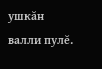ушкăн валли пулĕ.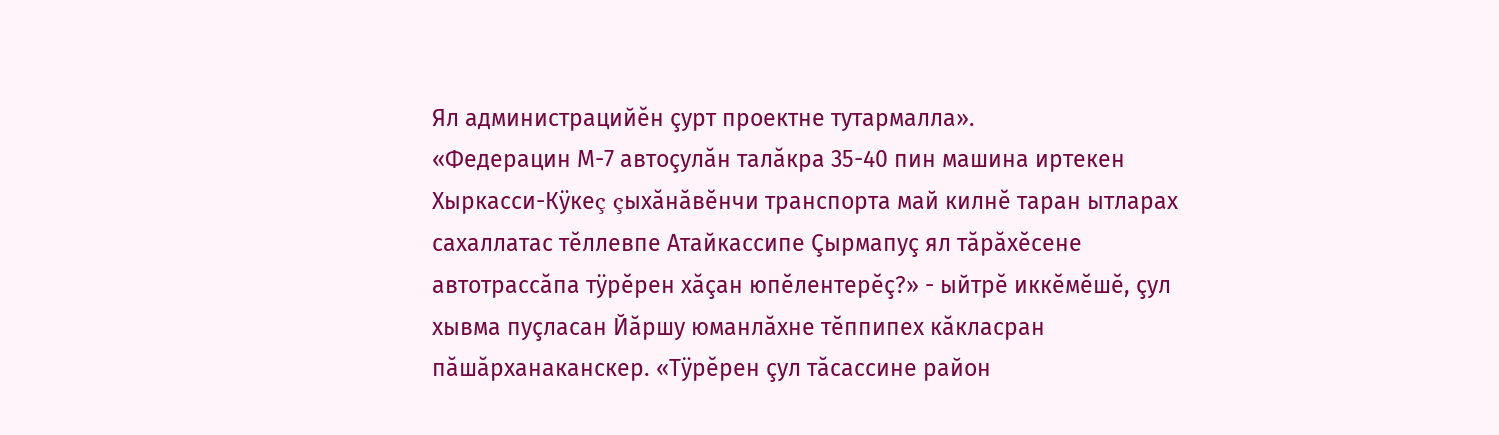Ял администрацийĕн çурт проектне тутармалла».
«Федерацин М-7 автоçулăн талăкра 35-40 пин машина иртекен Хыркасси-Кÿкеç çыхăнăвĕнчи транспорта май килнĕ таран ытларах сахаллатас тĕллевпе Атайкассипе Çырмапуç ял тăрăхĕсене автотрассăпа тÿрĕрен хăçан юпĕлентерĕç?» - ыйтрĕ иккĕмĕшĕ, çул хывма пуçласан Йăршу юманлăхне тĕппипех кăкласран пăшăрханаканскер. «Тÿрĕрен çул тăсассине район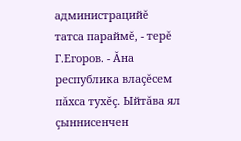администрацийĕ татса параймĕ, - терĕ Г.Егоров. - Ăна республика влаçĕсем пăхса тухĕç. Ыйтăва ял çыннисенчен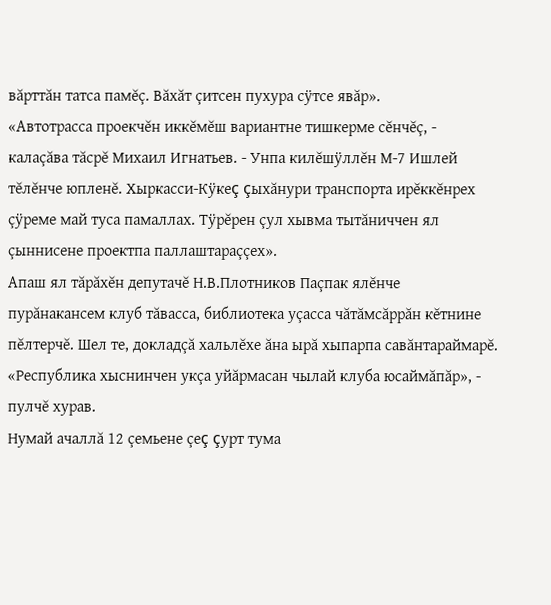вăрттăн татса памĕç. Вăхăт çитсен пухура сÿтсе явăр».
«Автотрасса проекчĕн иккĕмĕш вариантне тишкерме сĕнчĕç, - калаçăва тăсрĕ Михаил Игнатьев. - Унпа килĕшÿллĕн М-7 Ишлей тĕлĕнче юпленĕ. Хыркасси-Кÿкеç çыхăнури транспорта ирĕккĕнрех çÿреме май туса памаллах. Тÿрĕрен çул хывма тытăниччен ял çыннисене проектпа паллаштараççех».
Апаш ял тăрăхĕн депутачĕ Н.В.Плотников Паçпак ялĕнче пурăнакансем клуб тăвасса, библиотека уçасса чăтăмсăррăн кĕтнине пĕлтерчĕ. Шел те, докладçă хальлĕхе ăна ырă хыпарпа савăнтараймарĕ. «Республика хыснинчен укçа уйăрмасан чылай клуба юсаймăпăр», - пулчĕ хурав.
Нумай ачаллă 12 çемьене çеç çурт тума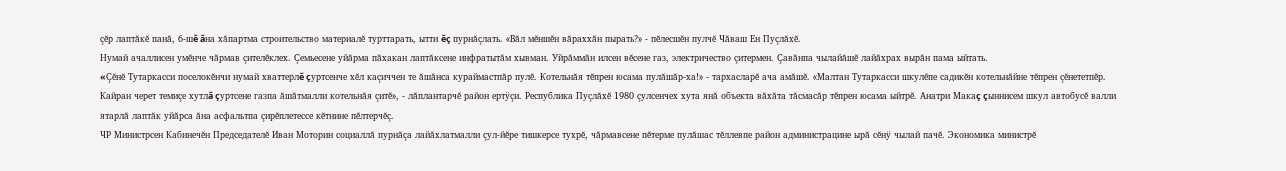çĕр лаптăкĕ панă, 6-шĕ ăна хăпартма строительство материалĕ турттарать, ытти ĕç пурнăçлать. «Вăл мĕншĕн вăраххăн пырать?» - пĕлесшĕн пулчĕ Чăваш Ен Пуçлăхĕ.
Нумай ачаллисен умĕнче чăрмав çителĕклех. Çемьесене уйăрма пăхакан лаптăксене инфратытăм хывман. Уйрăммăн илсен вĕсене газ, электричество çитермен. Çавăнпа чылайăшĕ лайăхрах вырăн пама ыйтать.
«Çĕнĕ Тутаркасси поселокĕнчи нумай хваттерлĕ çуртсенче хĕл каçиччен те ăшăнса кураймастпăр пулĕ. Котельнăя тĕпрен юсама пулăшăр-ха!» - тархасларĕ ача амăшĕ. «Малтан Тутаркасси шкулĕпе садикĕн котельнăйне тĕпрен çĕнететпĕр. Кайран черет темиçе хутлă çуртсене газпа ăшăтмалли котельнăя çитĕ», - лăплантарчĕ район ертÿçи. Республика Пуçлăхĕ 1980 çулсенчех хута янă объекта вăхăта тăсмасăр тĕпрен юсама ыйтрĕ. Анатри Макаç çыннисем шкул автобусĕ валли ятарлă лаптăк уйăрса ăна асфальтпа çирĕплетессе кĕтнине пĕлтерчĕç.
ЧР Министрсен Кабинечĕн Председателĕ Иван Моторин социаллă пурнăçа лайăхлатмалли çул-йĕре тишкерсе тухрĕ, чăрмавсене пĕтерме пулăшас тĕллевпе район администрацине ырă сĕнÿ чылай пачĕ. Экономика министрĕ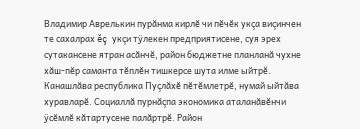Владимир Аврелькин пурăнма кирлĕ чи пĕчĕк укçа виçинчен те сахалрах ĕç укçи тÿлекен предприятисене, суя эрех сутакансене ятран асăнчĕ, район бюджетне планланă чухне хăш-пĕр саманта тĕплĕн тишкерсе шута илме ыйтрĕ.
Канашлăва республика Пуçлăхĕ пĕтĕмлетрĕ, нумай ыйтăва хуравларĕ. Социаллă пурнăçпа экономика аталанăвĕнчи ÿсĕмлĕ кăтартусене палăртрĕ. Район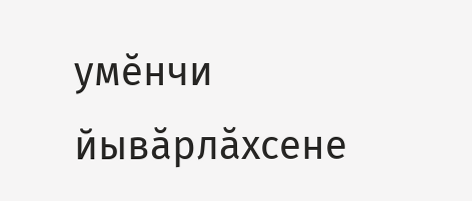умĕнчи йывăрлăхсене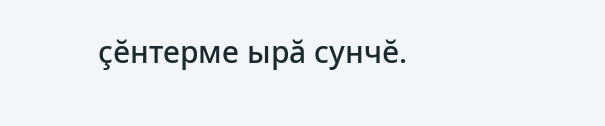çĕнтерме ырă сунчĕ.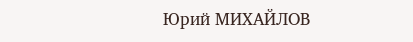Юрий МИХАЙЛОВ